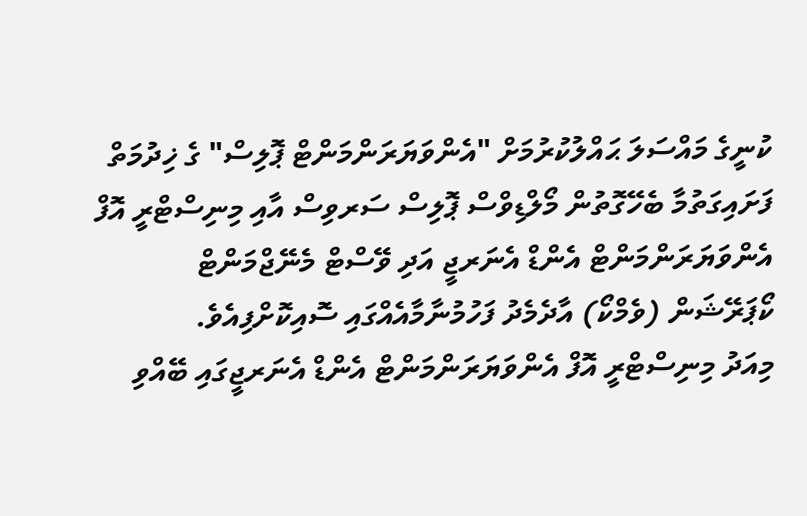ކުނީގެ މައްސަލަ ޙައްލުކުރުމަށް "އެންވަޔަރަންމަންޓް ޕޮލިސް" ގެ ޚިދުމަތް ފަށައިގަތުމާ ބެހޭގޮތުން މޯލްޑިވްސް ޕޮލިސް ސަރވިސް އާއި މިނިސްޓްރީ އޮފް އެންވަޔަރަންމަންޓް އެންޑް އެނަރޖީ އަދި ވޭސްޓް މެނޭޖްމަންޓް ކޯޕަރޭޝަން (ވެމްކޯ) އާދެމެދު ފަހުމުނާމާއެއްގައި ސޮއިކޮށްފިއެވެ.
މިއަދު މިނިސްޓްރީ އޮފް އެންވަޔަރަންމަންޓް އެންޑް އެނަރޖީގައި ބޭއްވި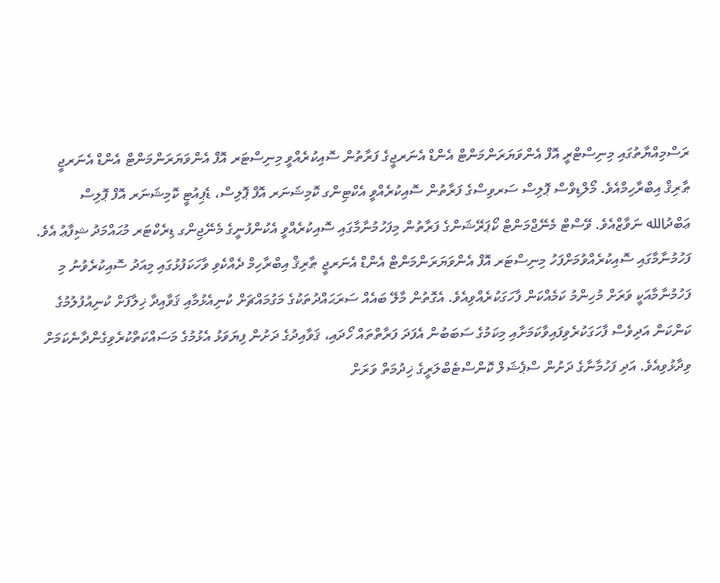ރަސްމިއްޔާތުގައި މިނިސްޓްރީ އޮފް އެންވަޔަރަންމަންޓް އެންޑް އެނަރޖީގެ ފަރާތުން ސޮއިކުރެއްވީ މިނިސްޓަރ އޮފް އެންވަޔަރަންމަންޓް އެންޑް އެނަރޖީ ޠާރިޤް އިބްރާހިމްއެވެ. މޯލްޑިވްސް ޕޮލިސް ސަރވިސްގެ ފަރާތުން ސޮއިކުރެއްވީ އެކްޓިންގ ކޮމިޝަނަރ އޮފް ޕޮލިސް، ޑެޕިއުޓީ ކޮމިޝަނަރ އޮފް ޕޮލިސް ޢަބްދުالله ނަވާޒްއެވެ. ވޭސްޓް މެނޭޖްމަންޓް ކޯޕަރޭޝަންގެ ފަރާތުން މިފަހުމުނާމާގައި ސޮއިކުރެއްވީ އެކުންފުނީގެ މެނޭޖިންގ ޑިރެކްޓަރ މުޙައްމަދު ޝިފާޢު އެވެ.
ފަހުމުނާމާގައި ސޮއިކުރެއްވުމަށްފަހު މިނިސްޓަރ އޮފް އެންވަޔަރަންމަންޓް އެންޑް އެނަރޖީ ޠާރިޤް އިބްރާހިމް ދެއްކެވި ވާހަކަފުޅުގައި މިއަދު ސޮއިކުރެވުނު މި ފަހުމުނާމާއަކީ ވަރަށް މުހިންމު ކަމެއްކަން ފާހަގަކުރެއްވިއެވެ. އެގޮތުން މާލޭ ބައެއް ސަރަޙައްދުތަކުގެ މަގުމައްޗަށް ކުނިއެޅުމާއި ޤަވާއިދާ ޚިލާފަށް ކުނިއުފުލުމުގެ ކަންކަން އަދިވެސް ފާހަގަކުރެވިފައިވާކަމަށާއި މިކަމުގެ ސަބަބުން އެފަދަ ފަރާތްތައް ހޯދައި، ޤަވާއިދުގެ ދަށުން ފިޔަވަޅު އެޅުމުގެ މަސައްކަތްކުރެވިގެންދާނެކަމަށް ވިދާޅުވިއެވެ. އަދި ފަހުމާނާގެ ދަށުން ސްޕެޝަލް ކޮންސްޓެބްލަރީގެ ޚިދުމަތް ވަރަށް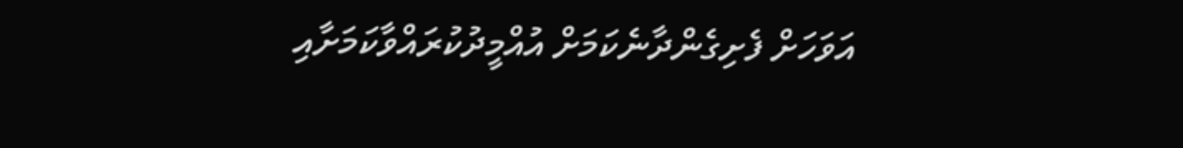އަވަހަށް ފެށިގެންދާނެކަމަށް އުއްމީދުކުރައްވާކަމަށާއި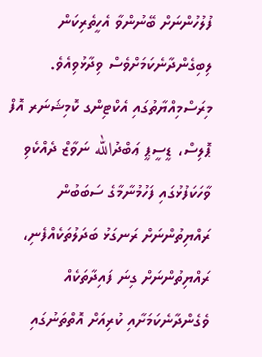ފުލުހުންނަށް ބޭނުންވާ އެހީތެރިކަން ލިބިގެންދާނެކަމަށްވެސް ވިދާޅުވިއެވެ.
މިރަސްމިއްޔާތުގައި އެކްޓިންގ ކޮމިޝަނަރ އޮފް ޕޮލިސް، ޑީސީޕީ ޢަބްދުالله ނަވާޒް ދެއްކެވި ވާހަކަފުޅުގައި ފަހުމުނާމާގެ ސަބަބުން ރައްޔިތުންނަށް ރަނގަޅު ބަދަލުތަކެއްފެނި، ރައްޔިތުންނަށް ގިނަ ފައިދާތަކެއް ވެގެންދާނެކަމަށާއި ކުރިއަށް އޮތްތަނުގައި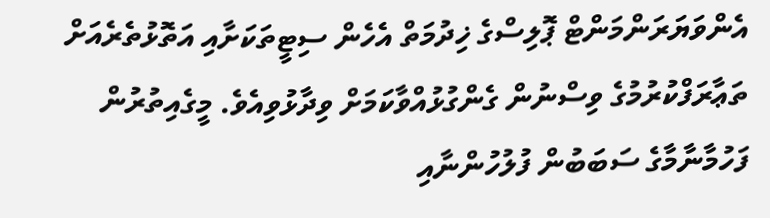އެންވަޔަރަންމަންޓް ޕޮލިސްގެ ޚިދުމަތް އެހެން ސިޓީތަކަށާއި އަތޮޅުތެރެއަށް ތަޢާރަފްކުރުމުގެ ވިސްނުން ގެންގުޅުއްވާކަމަށް ވިދާޅުވިއެވެ. މީގެއިތުރުން ފަހުމާނާމާގެ ސަބަބުން ފުލުހުންނާއި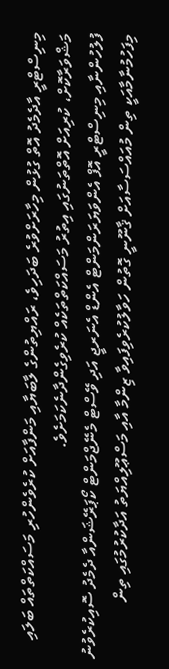މިނިސްޓްރީ އާދެމެދު އޮތް ގުޅުން މިހާރަށްވުރެ ބަދަހިވެ، ރައްޔިތުންގެ ލާބަޔާއި މަންފާއަށް ކުރެވެންހުރި މަސައްކަތްތައް ބަލައި މަޝްވަރާކޮށް، ކުރިއަށް އޮތްތަނުގައި އިތުރު މަސައްކަތްތަކެއް ކުރެވިގެންދާނެކަމަށެވެ.
ފުލުހުންނާއި މިނިސްޓްރީ އޮފް އެންވަޔަރަންމަންޓް އެންޑް އެނަރޖީ އަދި ވޭސްޓް މެނޭޖްމަންޓް ކޯޕަރޭޝަންއާ ދެމެދު ސޮއިކުރެވުނު މިފަހުމުނާމާއަކީ ތިން މުއައްސަސާއަށް ޤާނޫނީ ގޮތުން ހަވާލުކުރެވިފައިވާ ޒިންމާ އާއި މަސްޢޫލިއްޔަތު އަދާކުރުމުގައި ތިން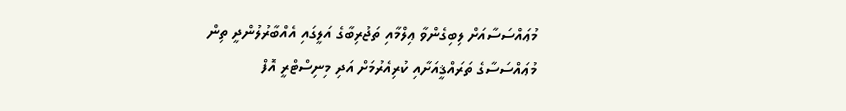މުޢައްސަސާއަށް ލިބިގެންވާ ޢިލްމާއި ތަޖުރިބާގެ އަލީގައި އެއްބާރުލުންދީ ތިން މުޢައްސަސާގެ ތަރައްޤީއަށާއި ކުރިއެރުމަށް އަދި މިނިސްޓްރީ އޮފް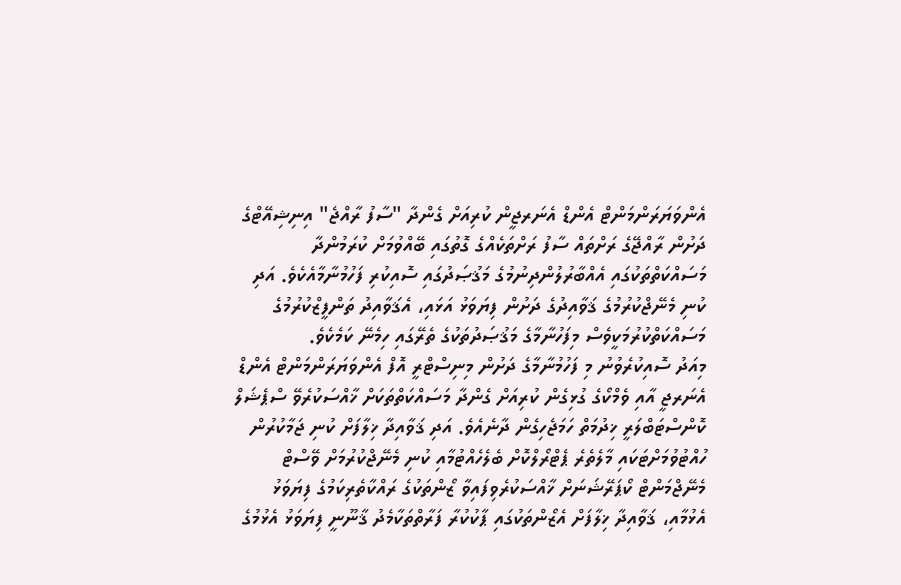އެންވަޔަރަންމަންޓް އެންޑް އެނަރޖީން ކުރިއަށް ގެންދާ "ސާފު ރާއްޖެ" އިނިޝިއޭޓްގެ ދަށުން ރާއްޖޭގެ ރަށްތައް ސާފު ރަށްތަކެއްގެ ގޮތުގައި ބޭއްވުމަށް ކުރަމުންދާ މަސައްކަތްތަކުގައި އެއްބާރުލުންދިނުމުގެ މަޤުޞަދުގައި ސޮއިކުރި ފަހުމުނާމާއެކެވެ. އަދި ކުނި މެނޭޖްކުރުމުގެ ޤަވާއިދުގެ ދަށުން ފިޔަވަޅު އަޅައި، އެޤަވާއިދު ތަންފީޒްކުރުމުގެ މަސައްކަތްކުރުމަކީވެސް މިފަހުނާމާގެ މަޤުޞަދުތަކުގެ ތެރޭގައި ހިމެނޭ ކަމެކެވެ.
މިއަދު ސޮއިކުރެވުނު މި ފަހުމުނާމާގެ ދަށުން މިނިސްޓްރީ އޮފް އެންވަޔަރަންމަންޓް އެންޑް އެނަރޖީ އާއި ވެމްކޯގެ ގުޅިގެން ކުރިއަށް ގެންދާ މަސައްކަތްތަކަށް ޚާއްސަކުރެވޭ ސްޕެޝަލް ކޮންސްޓަބްލަރީ ޚިދުމަތް ހަމަޖެހިގެން ދާނެއެވެ. އަދި ޤަވާއިދާ ޚިލާފަށް ކުނި ޖަމާކުރުން ހުއްޓުވުމަށްޓަކައި މާލެތެރެ ޕެޓްރޯލްކޮށް ބެލެހެއްޓުމާއި ކުނި މެނޭޖްކުރުމަށް ވޭސްޓް މެނޭޖްމަންޓް ކޯޕަރޭޝަނަށް ޚާއްސަކުރެވިފައިވާ ޒޯންތަކުގެ ރައްކާތެރިކަމުގެ ފިޔަވަޅު އެޅުމާއި، ޤަވާއިދާ ޚިލާފަށް އެޒޯންތަކުގައި ޕާކުކުރާ ފަރާތްތަކާމެދު ޤާނޫނީ ފިޔަވަޅު އެޅުމުގެ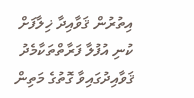އިތުރުން ޤަވާއިދާ ޚިލާފަށް ކުނި އުފުލާ ފަރާތްތަކާމެދު ޤަވާއިދުގައިވާ ގޮތުގެ މަތިން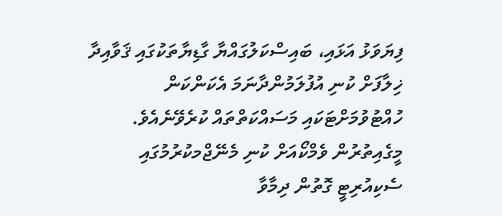ފިޔަވަޅު އަޅައި، ބައިސްކަލުގައްޔާ ގާޑިޔާތަކުގައި ޤަވާއިދާ ޚިލާފަށް ކުނި އުފުލަމުންދާނަމަ އެކަންކަން ހުއްޓުވުމަށްޓަކައި މަސައްކަތްތައް ކުރެވޭނެއެވެ.
މީގެއިތުރުން ވެމްކޯއަށް ކުނި މެނޭޖްމކުރުމުގައި ސެކިއުރިޓީ ގޮތުން ދިމާވާ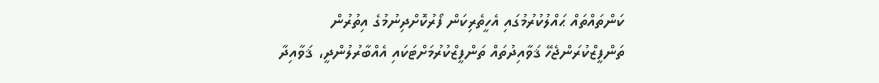ކަންތައްތައް ޙައްލުކުރުމުގައި އެހީތެރިކަން ފޯރުކޮށްދިނުމުގެ އިތުރުން ތަންފީޒްކުރަންޖެހޭ ޤަވާއިދުތައް ތަންފީޒްކުރުމަށްޓަކައި އެއްބާރުލުންދީ، ޤަވާއިދާ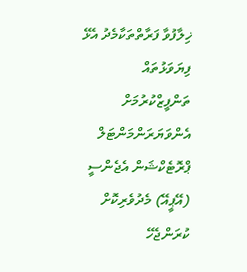ޚިލާފުވާ ފަރާތްތަކާމެދު އެޅޭ ފިޔަވަޅުތައް ތަންފީޒްކުރުމަށް އެންވަޔަރަންމަންޓަލް ޕްރޮޓެކްޝަން އެޖެންސީ (އޭޕީއޭ) މެދުވެރިކޮށް ކުރަންޖެހޭ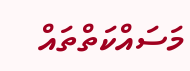މަސައްކަތްތައް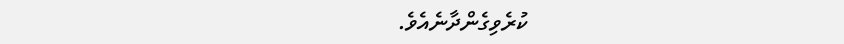ކުރެވިގެންދާނެއެވެ.